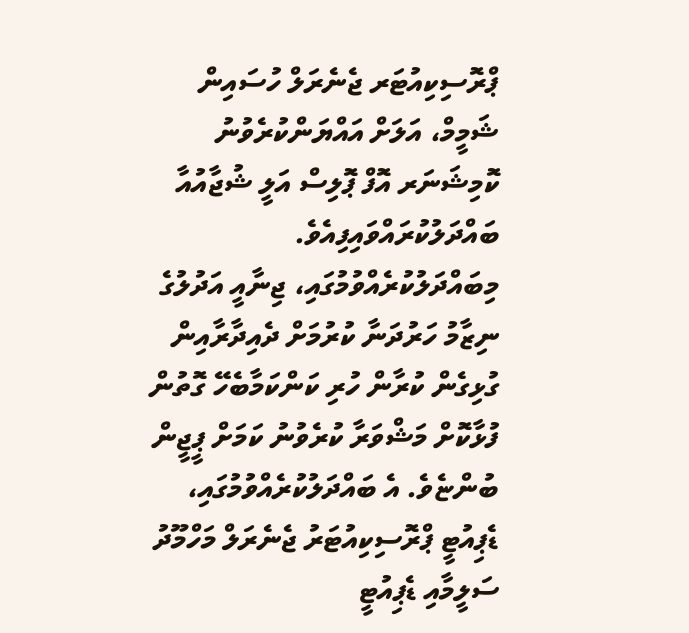ޕްރޮސިކިއުޓަރ ޖެނެރަލް ހުސައިން ޝަމީމް، އަލަށް އައްޔަންކުރެވުނު ކޮމިޝަނަރ އޮފް ޕޮލިސް އަލީ ޝުޖާއުއާ ބައްދަލުކުރައްވައިފިއެވެ.
މިބައްދަލުކުރެއްވުމުގައި، ޖިނާއީ އަދުލުގެ ނިޒާމު ހަރުދަނާ ކުރުމަށް ދެއިދާރާއިން ގުޅިގެން ކުރާން ހުރި ކަންކަމާބެހޭ ގޮތުން ފުޅާކޮށް މަޝްވަރާ ކުރެވުނު ކަމަށް ޕީޖީން ބުންޏެވެ. އެ ބައްދަލުކުރެއްވުމުގައި، ޑެޕިއުޓީ ޕްރޮސިކިއުޓަރު ޖެނެރަލް މަހްމޫދު ސަލީމާއި ޑެޕިއުޓީ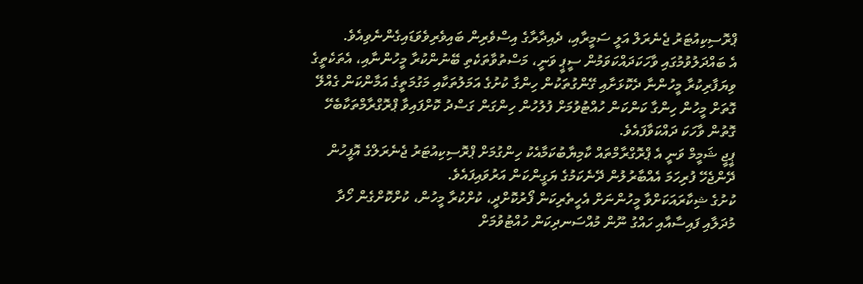ޕްރޮސިކިއުޓަރު ޖެނެރަލް އަލީ ސަމީރާއި، ދެއިދާރާގެ އިސްވެރިން ބައިވެރިވެވަޑައިގެންނެވިއެވެ.
އެ ބައްދަލުވުމުގައި ވާހަކަދައްކަވަމުން ސީޕީ ވަނީ، މަސްތުވާތަކެތި ބޭނުންކުރާ މީހުންނާއި، އެތަކެތީގެ ވިޔަފާރިކުރާ މީހުންނާ ދެކޮޅަށާއި ގޭންގުތަކުން ހިންގާ ކުށުގެ އަމަލުތަކާއި މަގުމަތީގެ އަމާންކަން ގެއްލޭ ގޮތަށް މީހުން ހިންގާ ކަންކަން ހުއްޓުވުމަށް ފުލުހުން ހިންގަން ގަސްދު ކޮށްފައިވާ ޕްރޮގްރާމްތަކާބެހޭ ގޮތުން ވާހަކަ ދައްކަވާފައެވެ.
ޕީޖީ ޝަމީމް ވަނީ އެ ޕްރޮގްރާމްތައް ކާމިޔާބުކަމާއެކު ހިންގުމަށް ޕްރޮސިކިއުޓަރު ޖެނެރަލްގެ އޮފީހުން ދޭންޖެހޭ ފުރިހަމަ އެއްބާރުލުން ދޭނެކަމުގެ ޔަގީންކަން އަރުވައިފައެވެ.
ކުށުގެ ޝިކާރައަކަށްވާ މީހުންނަށް އެހީތެރިކަން ފޯރުކޮށްދީ، ކުށްކުރާ މީހުން، ކުށްކޮށްގެން ހޯދާ މުދަލާއި ފައިސާއާއި ހައްގު ނޫން މުއްސަނދިކަން ހުއްޓުވުމަށް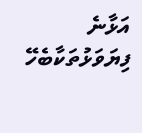އަޅާނެ ފިޔަވަޅުތަކާބެހޭ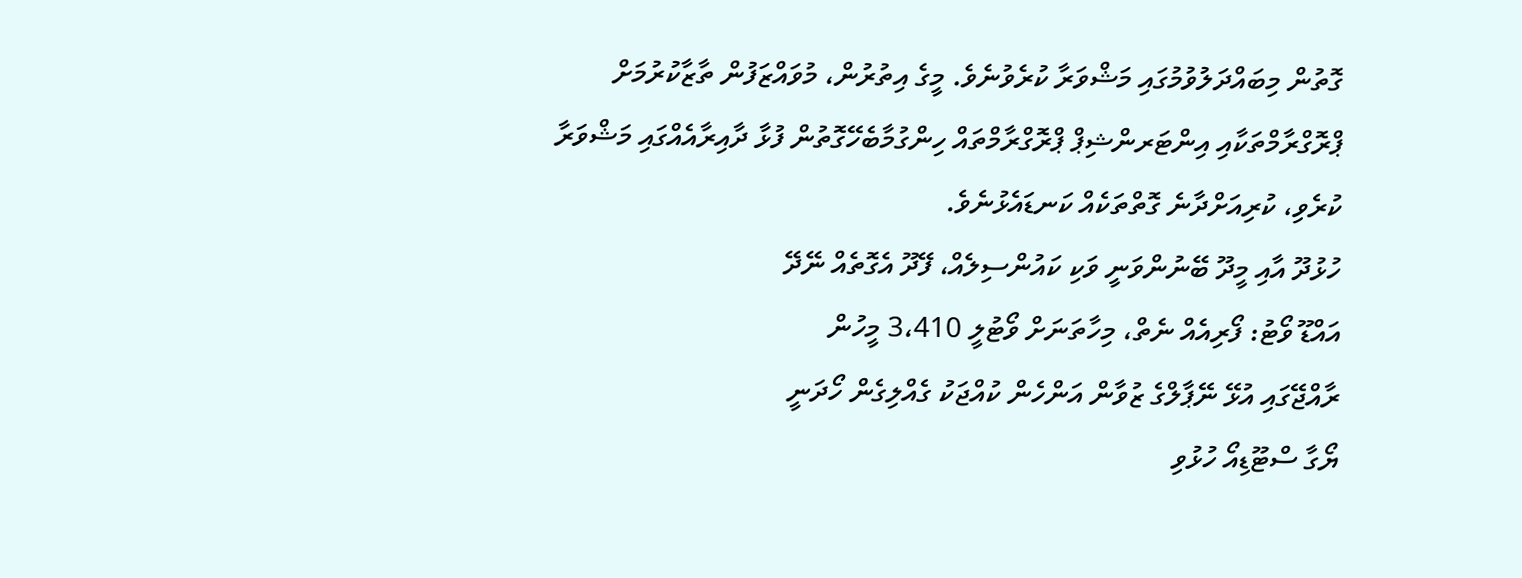ގޮތުން މިބައްދަލުވުމުގައި މަޝްވަރާ ކުރެވުނެވެ. މީގެ އިތުރުން، މުވައްޒަފުން ތާޒާކުރުމަށް ޕްރޮގްރާމްތަކާއި އިންޓަރންޝިޕް ޕްރޮގްރާމްތައް ހިންގުމާބެހޭގޮތުން ފުޅާ ދާއިރާއެއްގައި މަޝްވަރާ ކުރެވި، ކުރިއަށްދާނެ ގޮތްތަކެއް ކަނޑައެޅުނެވެ.
ހުޅުދޫ އާއި މީދޫ ބޭނުންވަނީ ވަކި ކައުންސިލެއް، ފޭދޫ އެގޮތެއް ނޭދޭ
އައްޑޫ ވޯޓު: ފޯރިއެއް ނެތް، މިހާތަނަށް ވޯޓުލީ 3،410 މީހުން
ރާއްޖޭގައި އުޅޭ ނޭޕާލްގެ ޒުވާން އަންހެން ކުއްޖަކު ގެއްލިގެން ހޯދަނީ
ޔޯގާ ސްޓޫޑިއޯ ހުޅުވި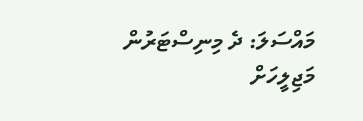މައްސަލަ: ދެ މިނިސްޓަރުން މަޖިލީހަށް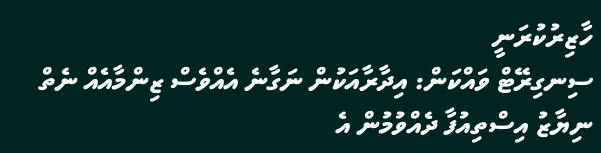ހާޒިރުކުރަނީ
ސިނގިރޭޓް ވައްކަން: އިދާރާއަކުން ނަގާނެ އެއްވެސް ޒިންމާއެއް ނެތް
ނިޔާޒު އިސްތިއުފާ ދެއްވުމުން އެ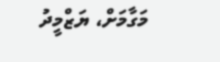މަގާމަށް، ޔަޒްމީދު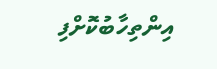އިންތިހާބުކޮށްފި